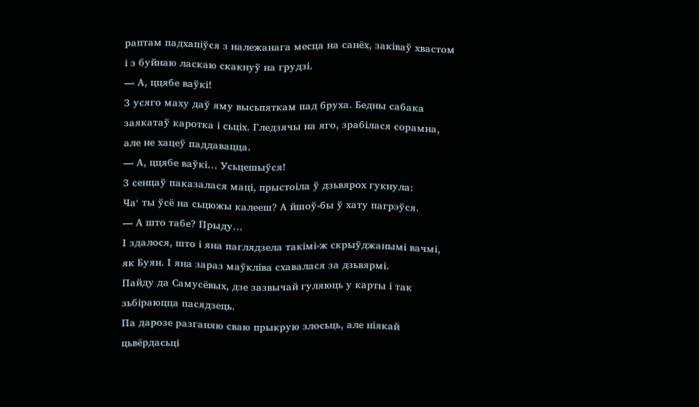раптам падхапіўся з належанага месца на санёх, заківаў хвастом і з буйнаю ласкаю скакнуў на грудзі.
— А, ццябе ваўкі!
З усяго маху даў яму высьпяткам пад бруха. Бедны сабака заякатаў каротка і сьціх. Гледзячы на яго, зрабілася сорамна, але не хацеў паддавацца.
— А, ццябе ваўкі… Усьцешыўся!
З сенцаў паказалася маці, прыстоіла ў дзьвярох гукнула:
Ча‘ ты ўсё на сьцюжы калееш? А йшоў-бы ў хату пагрэўся.
— А што табе? Прыду…
І здалося, што і яна паглядзела такімі-ж скрыўджанымі вачмі, як Буян. І яна зараз маўкліва схавалася за дзьвярмі.
Пайду да Самусёвых, дзе зазвычай гуляюць у карты і так зьбіраюцца пасядзець.
Па дарозе разганяю сваю прыкрую злосьць, але ніякай цьвёрдасьці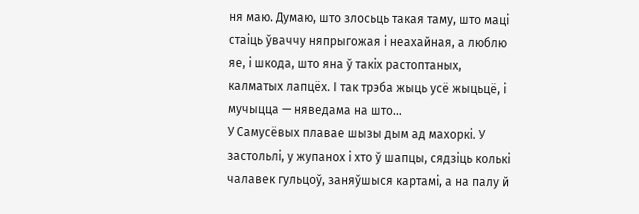ня маю. Думаю, што злосьць такая таму, што маці стаіць ўваччу няпрыгожая і неахайная, а люблю яе, і шкода, што яна ў такіх растоптаных, калматых лапцёх. І так трэба жыць усё жыцьцё, і мучыцца — няведама на што…
У Самусёвых плавае шызы дым ад махоркі. У застольлі, у жупанох і хто ў шапцы, сядзіць колькі чалавек гульцоў, заняўшыся картамі, а на палу й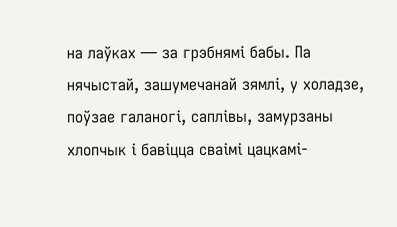на лаўках — за грэбнямі бабы. Па нячыстай, зашумечанай зямлі, у холадзе, поўзае галаногі, саплівы, замурзаны хлопчык і бавіцца сваімі цацкамі-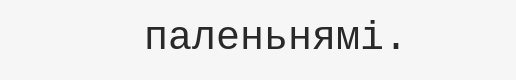паленьнямі.